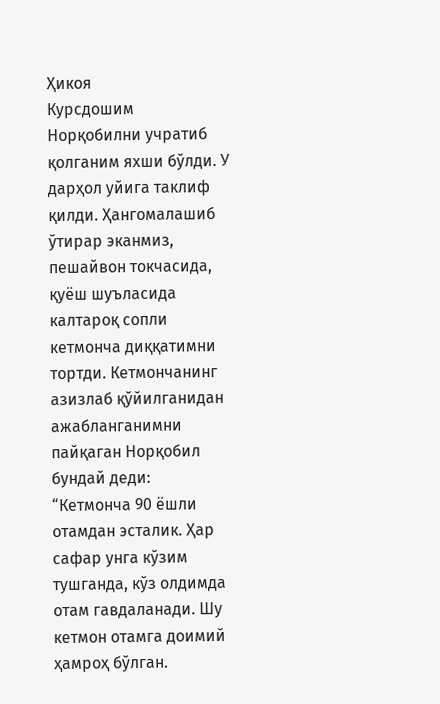Ҳикоя
Курсдошим Норқобилни учратиб қолганим яхши бўлди. У дарҳол уйига таклиф қилди. Ҳангомалашиб ўтирар эканмиз, пешайвон токчасида, қуёш шуъласида калтароқ сопли кетмонча диққатимни тортди. Кетмончанинг азизлаб қўйилганидан ажабланганимни пайқаган Норқобил бундай деди:
“Кетмонча 90 ёшли отамдан эсталик. Ҳар сафар унга кўзим тушганда, кўз олдимда отам гавдаланади. Шу кетмон отамга доимий ҳамроҳ бўлган.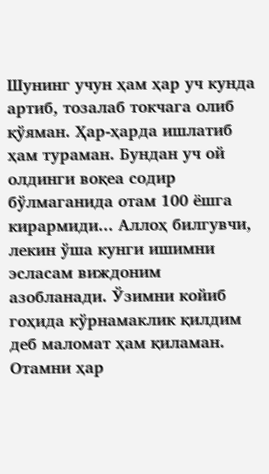Шунинг учун ҳам ҳар уч кунда артиб, тозалаб токчага олиб қўяман. Ҳар-ҳарда ишлатиб ҳам тураман. Бундан уч ой олдинги воқеа содир бўлмаганида отам 100 ёшга кирармиди... Аллоҳ билгувчи, лекин ўша кунги ишимни эсласам виждоним азобланади. Ўзимни койиб гоҳида кўрнамаклик қилдим деб маломат ҳам қиламан.
Отамни ҳар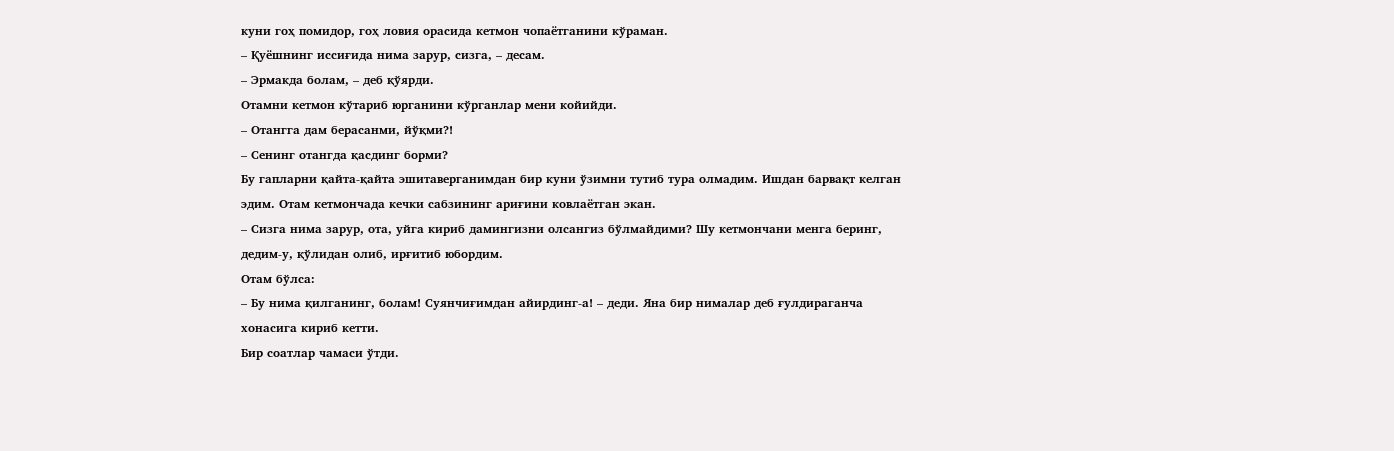куни гоҳ помидор, гоҳ ловия орасида кетмон чопаётганини кўраман.
– Қуёшнинг иссиғида нима зарур, сизга, – десам.
– Эрмакда болам, – деб қўярди.
Отамни кетмон кўтариб юрганини кўрганлар мени койийди.
– Отангга дам берасанми, йўқми?!
– Сенинг отангда қасдинг борми?
Бу гапларни қайта-қайта эшитаверганимдан бир куни ўзимни тутиб тура олмадим. Ишдан барвақт келган эдим. Отам кетмончада кечки сабзининг ариғини ковлаётган экан.
– Сизга нима зарур, ота, уйга кириб дамингизни олсангиз бўлмайдими? Шу кетмончани менга беринг, дедим-у, қўлидан олиб, ирғитиб юбордим.
Отам бўлса:
– Бу нима қилганинг, болам! Суянчиғимдан айирдинг-а! – деди. Яна бир нималар деб ғулдираганча хонасига кириб кетти.
Бир соатлар чамаси ўтди.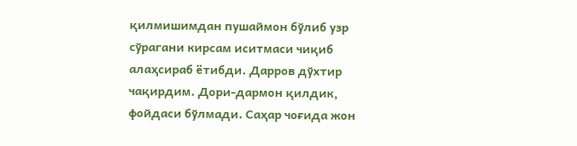қилмишимдан пушаймон бўлиб узр сўрагани кирсам иситмаси чиқиб алаҳсираб ётибди. Дарров дўхтир чақирдим. Дори-дармон қилдик, фойдаси бўлмади. Саҳар чоғида жон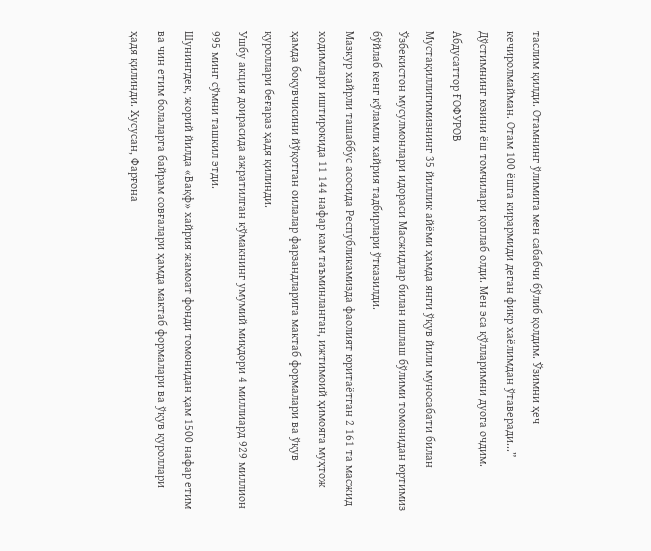таслим қилди. Отамнинг ўлимига мен сабабчи бўлиб қолдим. Ўзимни ҳеч кечиролмайман. Отам 100 ёшга кирармиди деган фикр хаёлимдан ўтаверади...”
Дўстимнинг юзини ёш томчилари қоплаб олди. Мен эса қўлларимни дуога очдим.
Абдусаттор ҒОФУРОВ
Мустақиллигимизнинг 35 йиллик айёми ҳамда янги ўқув йили муносабати билан Ўзбекистон мусулмонлари идораси Масжидлар билан ишлаш бўлими томонидан юртимиз бўйлаб кенг кўламли хайрия тадбирлари ўтказилди.
Мазкур хайрли ташаббус асосида Республикамизда фаолият юритаётган 2 161 та масжид ходимлари иштирокида 11 144 нафар кам таъминланган, ижтимоий ҳимояга муҳтож ҳамда боқувчисини йўқотган оилалар фарзандларига мактаб формалари ва ўқув қуроллари беғараз ҳадя қилинди.
Ушбу акция доирасида ажратилган кўмакнинг умумий миқдори 4 миллиард 929 миллион 995 минг сўмни ташкил этди.
Шунингдек, жорий йилда «Вақф» хайрия жамоат фонди томонидан ҳам 1500 нафар етим ва чин етим болаларга байрам совғалари ҳамда мактаб формалари ва ўқув қуроллари ҳадя қилинди. Хусусан, Фарғона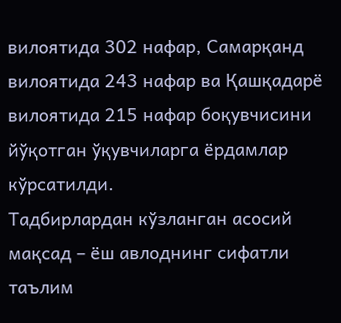вилоятида 302 нафар, Самарқанд вилоятида 243 нафар ва Қашқадарё вилоятида 215 нафар боқувчисини йўқотган ўқувчиларга ёрдамлар кўрсатилди.
Тадбирлардан кўзланган асосий мақсад – ёш авлоднинг сифатли таълим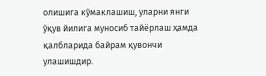олишига кўмаклашиш, уларни янги ўқув йилига муносиб тайёрлаш ҳамда қалбларида байрам қувончи улашишдир.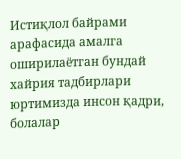Истиқлол байрами арафасида амалга оширилаётган бундай хайрия тадбирлари юртимизда инсон қадри, болалар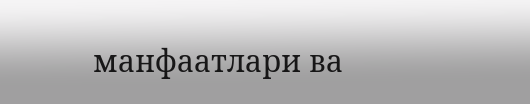манфаатлари ва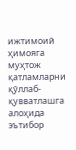ижтимоий ҳимояга муҳтож қатламларни қўллаб-қувватлашга алоҳида эътибор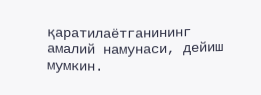қаратилаётганининг амалий намунаси, дейиш мумкин.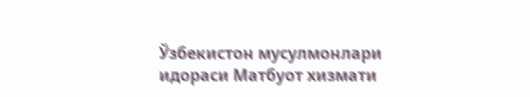Ўзбекистон мусулмонлари идораси Матбуот хизмати